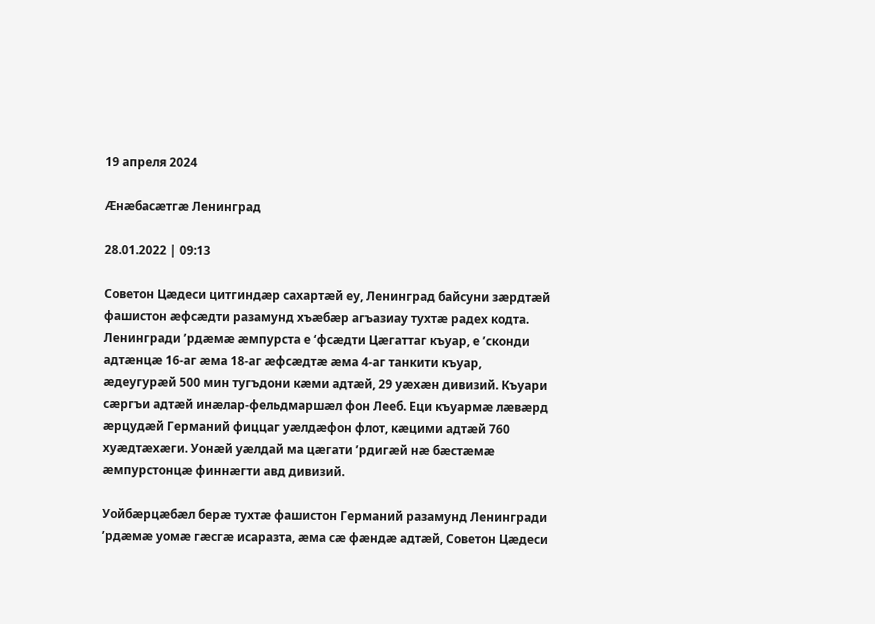19 апреля 2024

Ӕнӕбасӕтгӕ Ленинград

28.01.2022 | 09:13

Советон Цӕдеси цитгиндӕр сахартӕй еу, Ленинград байсуни зӕрдтӕй фашистон ӕфсӕдти разамунд хъӕбӕр агъазиау тухтӕ радех кодта. Ленингради ’рдӕмӕ ӕмпурста е ‘фсӕдти Цӕгаттаг къуар, е ’сконди адтӕнцӕ 16-аг ӕма 18-аг ӕфсӕдтӕ ӕма 4-аг танкити къуар, ӕдеугурӕй 500 мин тугъдони кӕми адтӕй, 29 уӕхӕн дивизий. Къуари сӕргъи адтӕй инӕлар-фельдмаршӕл фон Лееб. Еци къуармӕ лӕвӕрд ӕрцудӕй Германий фиццаг уӕлдӕфон флот, кӕцими адтӕй 760 хуӕдтӕхӕги. Уонӕй уӕлдай ма цӕгати ’рдигӕй нӕ бӕстӕмӕ ӕмпурстонцӕ финнӕгти авд дивизий.

Уойбӕрцӕбӕл берӕ тухтӕ фашистон Германий разамунд Ленингради ’рдӕмӕ уомӕ гӕсгӕ исаразта, ӕма сӕ фӕндӕ адтӕй, Советон Цӕдеси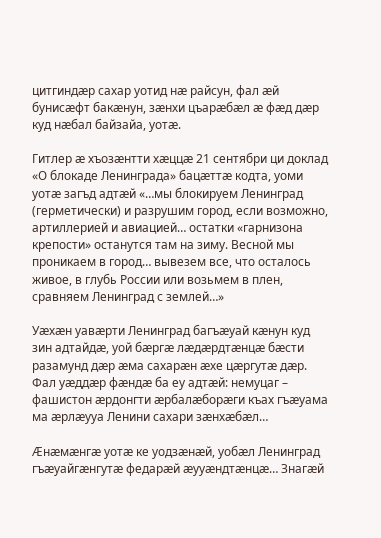цитгиндӕр сахар уотид нӕ райсун, фал ӕй бунисӕфт бакӕнун, зӕнхи цъарӕбӕл ӕ фӕд дӕр куд нӕбал байзайа, уотӕ.

Гитлер ӕ хъозӕнтти хӕццӕ 21 сентябри ци доклад «О блокаде Ленинграда» бацӕттӕ кодта, уоми уотӕ загъд адтӕй «…мы блокируем Ленинград (герметически) и разрушим город, если возможно, артиллерией и авиацией… остатки «гарнизона крепости» останутся там на зиму. Весной мы проникаем в город… вывезем все, что осталось живое, в глубь России или возьмем в плен, сравняем Ленинград с землей…»

Уӕхӕн уавӕрти Ленинград багъӕуай кӕнун куд зин адтайдӕ, уой бӕргӕ лӕдӕрдтӕнцӕ бӕсти разамунд дӕр ӕма сахарӕн ӕхе цӕргутӕ дӕр. Фал уӕддӕр фӕндӕ ба еу адтӕй: немуцаг – фашистон ӕрдонгти ӕрбалӕборӕги къах гъӕуама ма ӕрлӕууа Ленини сахари зӕнхӕбӕл…

Ӕнӕмӕнгӕ уотӕ ке уодзӕнӕй, уобӕл Ленинград гъӕуайгӕнгутӕ федарӕй ӕууӕндтӕнцӕ… Знагӕй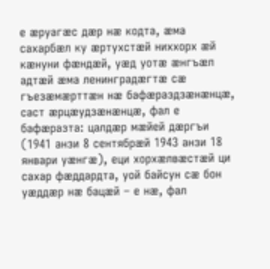е ӕруагӕс дӕр нӕ кодта, ӕма сахарбӕл ку ӕртухстӕй ниххорх ӕй кӕнуни фӕндӕй, уӕд уотӕ ӕнгъӕл адтӕй ӕма ленинградӕгтӕ сӕ гъезӕмӕрттӕн нӕ бафӕраздзӕнӕнцӕ, саст ӕрцӕудзӕнӕнцӕ, фал е бафӕразта: цалдӕр мӕйей дӕргъи (1941 анзи 8 сентябрӕй 1943 анзи 18 январи уӕнгӕ), еци хорхӕлвӕстӕй ци сахар фӕддардта, уой байсун сӕ бон уӕддӕр нӕ бацӕй – е нӕ, фал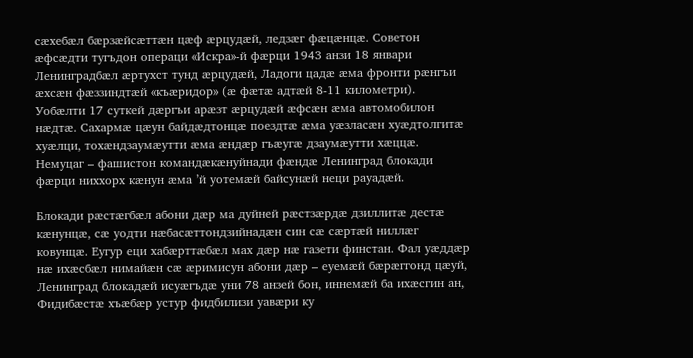сӕхебӕл бӕрзӕйсӕттӕн цӕф ӕрцудӕй, ледзӕг фӕцӕнцӕ. Советон ӕфсӕдти тугъдон операци «Искра»-й фӕрци 1943 анзи 18 январи Ленинградбӕл ӕртухст тунд ӕрцудӕй, Ладоги цадӕ ӕма фронти рӕнгъи ӕхсӕн фӕззиндтӕй «къӕридор» (ӕ фӕтӕ адтӕй 8-11 километри). Уобӕлти 17 суткей дӕргъи арӕзт ӕрцудӕй ӕфсӕн ӕма автомобилон нӕдтӕ. Сахармӕ цӕун байдӕдтонцӕ поездтӕ ӕма уӕзласӕн хуӕдтолгитӕ хуӕлци, тохӕндзаумӕутти ӕма ӕндӕр гъӕугӕ дзаумӕутти хӕццӕ. Немуцаг – фашистон командӕкӕнуйнади фӕндӕ Ленинград блокади фӕрци ниххорх кӕнун ӕма ’й уотемӕй байсунӕй неци рауадӕй.

Блокади рӕстӕгбӕл абони дӕр ма дуйней рӕстзӕрдӕ дзиллитӕ дестӕ кӕнунцӕ, сӕ уодти нӕбасӕттондзийнадӕн син сӕ сӕртӕй ниллӕг ковунцӕ. Еугур еци хабӕрттӕбӕл мах дӕр нӕ газети финстан. Фал уӕддӕр нӕ ихӕсбӕл нимайӕн сӕ ӕримисун абони дӕр – еуемӕй бӕрӕггонд цӕуй, Ленинград блокадӕй исуӕгъдӕ уни 78 анзей бон, иннемӕй ба ихӕсгин ан, Фидибӕстӕ хъӕбӕр устур фидбилизи уавӕри ку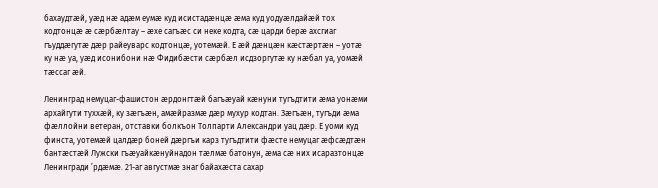бахаудтӕй, уӕд нӕ адӕм еумӕ куд исистадӕнцӕ ӕма куд уодуӕлдайӕй тох кодтонцӕ ӕ сӕрбӕлтау – ӕхе сагъӕс си неке кодта, сӕ царди берӕ ахсгиаг гъуддӕгутӕ дӕр райеуварс кодтонцӕ, уотемӕй. Е ӕй дӕнцӕн кӕстӕртӕн – уотӕ ку нӕ уа, уӕд исонибони нӕ Фидибӕсти сӕрбӕл исдзоргутӕ ку нӕбал уа, уомӕй тӕссаг ӕй.

Ленинград немуцаг-фашистон ӕрдонгтӕй багъӕуай кӕнуни тугъдтити ӕма уонӕми архайгути туххӕй, ку зӕгъӕн, амӕйразмӕ дӕр мухур кодтан. Зӕгъӕн, тугъди ӕма фӕллойни ветеран, отставки болкъон Толпарти Александри уац дӕр. Е уоми куд финста, уотемӕй цалдӕр боней дӕргъи карз тугъдтити фӕсте немуцаг ӕфсӕдтӕн бантӕстӕй Лужски гъӕуайкӕнуйнадон тӕлмӕ батонун, ӕма сӕ них исаразтонцӕ Ленингради ’рдӕмӕ. 21-аг августмӕ знаг байахӕста сахар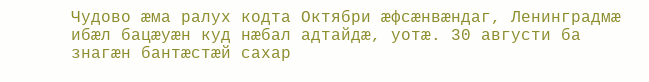Чудово ӕма ралух кодта Октябри ӕфсӕнвӕндаг, Ленинградмӕ ибӕл бацӕуӕн куд нӕбал адтайдӕ, уотӕ. 30 августи ба знагӕн бантӕстӕй сахар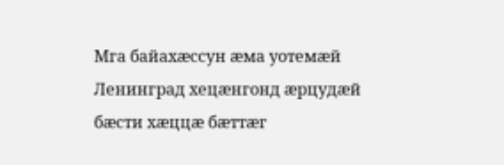Мга байахӕссун ӕма уотемӕй Ленинград хецӕнгонд ӕрцудӕй бӕсти хӕццӕ бӕттӕг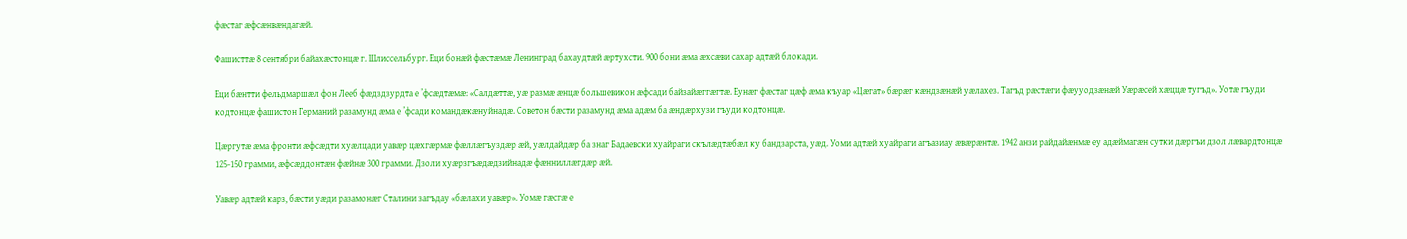фӕстаг ӕфсӕнвӕндагӕй.

Фашисттӕ 8 сентябри байахӕстонцӕ г. Шлиссельбург. Еци бонӕй фӕстӕмӕ Ленинград бахаудтӕй ӕртухсти. 900 бони ӕма ӕхсӕви сахар адтӕй блокади.

Еци бӕнтти фельдмаршӕл фон Лееб фӕдздзурдта е ’фсӕдтӕмӕ: «Салдӕттӕ, уӕ размӕ ӕнцӕ большевикон ӕфсади байзайӕггӕгтӕ. Еунӕг фӕстаг цӕф ӕма къуар «Цӕгат» бӕрӕг кӕндзӕнӕй уӕлахез. Тагъд рӕстӕги фӕууодзӕнӕй Уӕрӕсей хӕццӕ тугъд». Уотӕ гъуди кодтонцӕ фашистон Германий разамунд ӕма е ’фсади командӕкӕнуйнадӕ. Советон бӕсти разамунд ӕма адӕм ба ӕндӕрхузи гъуди кодтонцӕ.

Цӕргутӕ ӕма фронти ӕфсӕдти хуӕлцади уавӕр цӕхгӕрмӕ фӕллӕгъуздӕр ӕй, уӕлдайдӕр ба знаг Бадаевски хуайраги скълӕдтӕбӕл ку бандзарста, уӕд. Уоми адтӕй хуайраги агъазиау ӕвӕрӕнтӕ. 1942 анзи райдайӕнмӕ еу адӕймагӕн сутки дӕргъи дзол лӕвардтонцӕ 125-150 грамми, ӕфсӕддонтӕн фӕйнӕ 300 грамми. Дзоли хуӕрзгъӕдӕдзийнадӕ фӕнниллӕгдӕр ӕй.

Уавӕр адтӕй карз, бӕсти уӕди разамонӕг Сталини загъдау «бӕлахи уавӕр». Уомӕ гӕсгӕ е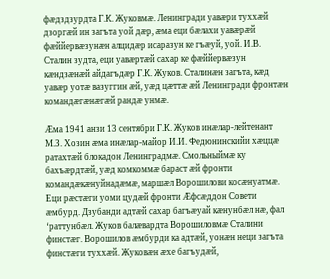фӕдздзурдта Г.К. Жуковмӕ. Ленингради уавӕри туххӕй дзоргӕй ин загъта уой дӕр, ӕма еци бӕлахи уавӕрӕй фӕййервӕзунӕн алцидӕр исаразун ке гъӕуй, уой. И.В. Сталин зудта, еци уавӕртӕй сахар ке фӕййервӕзун кӕндзӕнӕй айдагъдӕр Г.К. Жуков. Сталинӕн загъта, кӕд уавӕр уотӕ вазуггин ӕй, уӕд цӕттӕ ӕй Ленингради фронтӕн командӕгӕнӕгӕй рандӕ унмӕ.

Ӕма 1941 анзи 13 сентябри Г.К. Жуков инӕлар-лейтенант М.З. Хозин ӕма инӕлар-майор И.И. Федюнинскийи хӕццӕ ратахтӕй блокадон Ленинградмӕ. Смольныймӕ ку бахъӕрдтӕй, уӕд комкоммӕ бараст ӕй фронти командӕкӕнуйнадӕмӕ, маршӕл Ворошилови косӕнуатмӕ. Еци рӕстӕги уоми цудӕй фронти Ӕфсӕддон Совети ӕмбурд. Дзубанди адтӕй сахар багъӕуай кӕнунбӕл нӕ, фал ‘раттунбӕл. Жуков балӕвардта Ворошиловмӕ Сталини финстӕг. Ворошилов ӕмбурди ка адтӕй, уонӕн неци загъта финстӕги туххӕй. Жуковӕн ӕхе багъудӕй,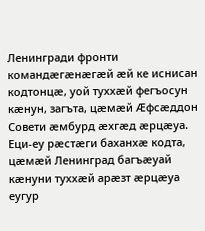Ленингради фронти командӕгӕнӕгӕй ӕй ке иснисан кодтонцӕ, уой туххӕй фегъосун кӕнун, загъта, цӕмӕй Ӕфсӕддон Совети ӕмбурд ӕхгӕд ӕрцӕуа. Еци-еу рӕстӕги баханхӕ кодта, цӕмӕй Ленинград багъӕуай кӕнуни туххӕй арӕзт ӕрцӕуа еугур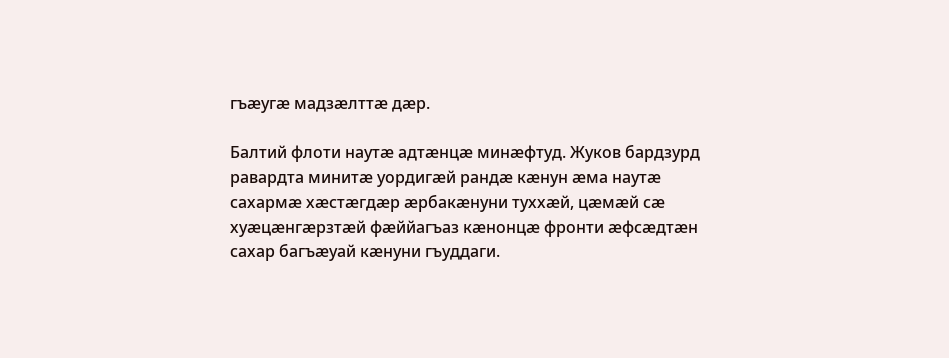гъӕугӕ мадзӕлттӕ дӕр.

Балтий флоти наутӕ адтӕнцӕ минӕфтуд. Жуков бардзурд равардта минитӕ уордигӕй рандӕ кӕнун ӕма наутӕ сахармӕ хӕстӕгдӕр ӕрбакӕнуни туххӕй, цӕмӕй сӕ хуӕцӕнгӕрзтӕй фӕййагъаз кӕнонцӕ фронти ӕфсӕдтӕн сахар багъӕуай кӕнуни гъуддаги.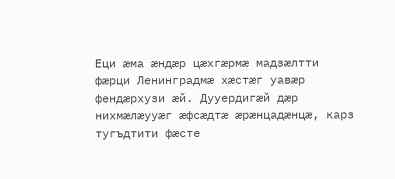Еци ӕма ӕндӕр цӕхгӕрмӕ мадзӕлтти фӕрци Ленинградмӕ хӕстӕг уавӕр фендӕрхузи ӕй. Дууердигӕй дӕр нихмӕлӕууӕг ӕфсӕдтӕ ӕрӕнцадӕнцӕ, карз тугъдтити фӕсте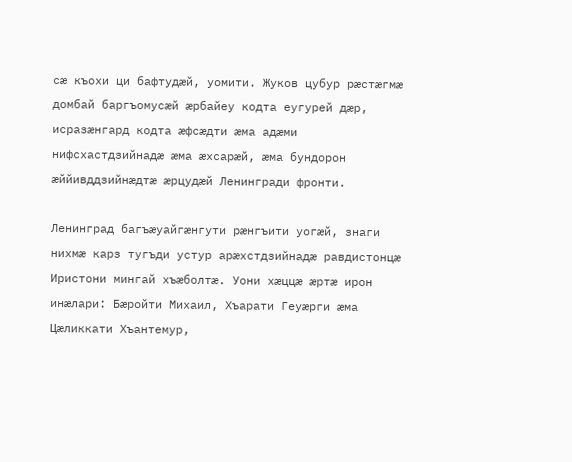сӕ къохи ци бафтудӕй, уомити. Жуков цубур рӕстӕгмӕ домбай баргъомусӕй ӕрбайеу кодта еугурей дӕр, исразӕнгард кодта ӕфсӕдти ӕма адӕми нифсхастдзийнадӕ ӕма ӕхсарӕй, ӕма бундорон ӕййивддзийнӕдтӕ ӕрцудӕй Ленингради фронти.

Ленинград багъӕуайгӕнгути рӕнгъити уогӕй, знаги нихмӕ карз тугъди устур арӕхстдзийнадӕ равдистонцӕ Иристони мингай хъӕболтӕ. Уони хӕццӕ ӕртӕ ирон инӕлари: Бӕройти Михаил, Хъарати Геуӕрги ӕма Цӕликкати Хъантемур,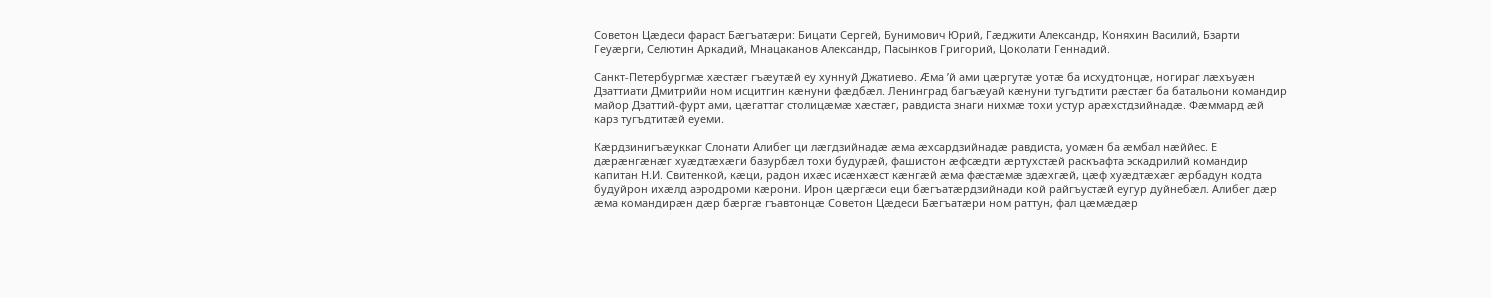Советон Цӕдеси фараст Бӕгъатӕри: Бицати Сергей, Бунимович Юрий, Гӕджити Александр, Коняхин Василий, Бзарти Геуӕрги, Селютин Аркадий, Мнацаканов Александр, Пасынков Григорий, Цоколати Геннадий.

Санкт-Петербургмӕ хӕстӕг гъӕутӕй еу хуннуй Джатиево. Ӕма ’й ами цӕргутӕ уотӕ ба исхудтонцӕ, ногираг лӕхъуӕн Дзаттиати Дмитрийи ном исцитгин кӕнуни фӕдбӕл. Ленинград багъӕуай кӕнуни тугъдтити рӕстӕг ба батальони командир майор Дзаттий-фурт ами, цӕгаттаг столицӕмӕ хӕстӕг, равдиста знаги нихмӕ тохи устур арӕхстдзийнадӕ. Фӕммард ӕй карз тугъдтитӕй еуеми.

Кӕрдзинигъӕуккаг Слонати Алибег ци лӕгдзийнадӕ ӕма ӕхсардзийнадӕ равдиста, уомӕн ба ӕмбал нӕййес. Е дӕрӕнгӕнӕг хуӕдтӕхӕги базурбӕл тохи будурӕй, фашистон ӕфсӕдти ӕртухстӕй раскъафта эскадрилий командир капитан Н.И. Свитенкой, кӕци, радон ихӕс исӕнхӕст кӕнгӕй ӕма фӕстӕмӕ здӕхгӕй, цӕф хуӕдтӕхӕг ӕрбадун кодта будуйрон ихӕлд аэродроми кӕрони. Ирон цӕргӕси еци бӕгъатӕрдзийнади кой райгъустӕй еугур дуйнебӕл. Алибег дӕр ӕма командирӕн дӕр бӕргӕ гъавтонцӕ Советон Цӕдеси Бӕгъатӕри ном раттун, фал цӕмӕдӕр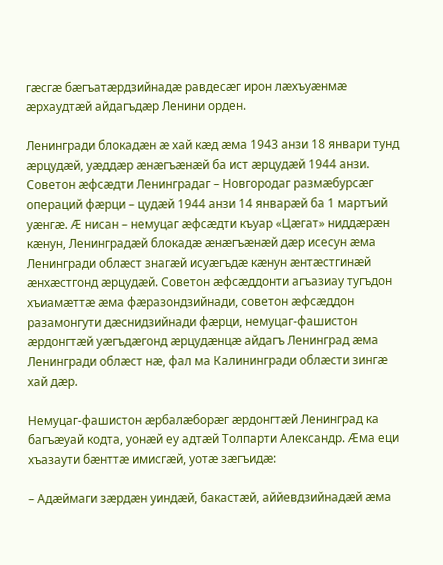гӕсгӕ бӕгъатӕрдзийнадӕ равдесӕг ирон лӕхъуӕнмӕ ӕрхаудтӕй айдагъдӕр Ленини орден.

Ленингради блокадӕн ӕ хай кӕд ӕма 1943 анзи 18 январи тунд ӕрцудӕй, уӕддӕр ӕнӕгъӕнӕй ба ист ӕрцудӕй 1944 анзи. Советон ӕфсӕдти Ленинградаг – Новгородаг размӕбурсӕг операций фӕрци – цудӕй 1944 анзи 14 январӕй ба 1 мартъий уӕнгӕ. Ӕ нисан – немуцаг ӕфсӕдти къуар «Цӕгат» ниддӕрӕн кӕнун, Ленинградӕй блокадӕ ӕнӕгъӕнӕй дӕр исесун ӕма Ленингради облӕст знагӕй исуӕгъдӕ кӕнун ӕнтӕстгинӕй ӕнхӕстгонд ӕрцудӕй. Советон ӕфсӕддонти агъазиау тугъдон хъиамӕттӕ ӕма фӕразондзийнади, советон ӕфсӕддон разамонгути дӕснидзийнади фӕрци, немуцаг-фашистон ӕрдонгтӕй уӕгъдӕгонд ӕрцудӕнцӕ айдагъ Ленинград ӕма Ленингради облӕст нӕ, фал ма Калинингради облӕсти зингӕ хай дӕр.

Немуцаг-фашистон ӕрбалӕборӕг ӕрдонгтӕй Ленинград ка багъӕуай кодта, уонӕй еу адтӕй Толпарти Александр. Ӕма еци хъазаути бӕнттӕ имисгӕй, уотӕ зӕгъидӕ:

– Адӕймаги зӕрдӕн уиндӕй, бакастӕй, аййевдзийнадӕй ӕма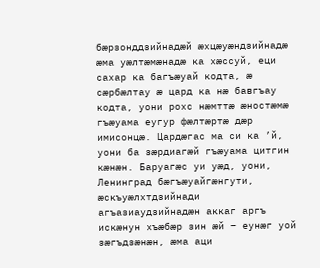бӕрзонддзийнадӕй ӕхцӕуӕндзийнадӕ ӕма уӕлтӕмӕнадӕ ка хӕссуй, еци сахар ка багъӕуай кодта, ӕ сӕрбӕлтау ӕ цард ка нӕ бавгъау кодта, уони рохс нӕмттӕ ӕностӕмӕ гъӕуама еугур фӕлтӕртӕ дӕр имисонцӕ. Цардӕгас ма си ка ’й, уони ба зӕрдиагӕй гъӕуама цитгин кӕнӕн. Баруагӕс уи уӕд, уони, Ленинград бӕгъӕуайгӕнгути, ӕскъуӕлхтдзийнади агъазиаудзийнадӕн аккаг аргъ искӕнун хъӕбӕр зин ӕй – еунӕг уой зӕгъдзӕнӕн, ӕма аци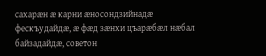сахарӕн ӕ карни ӕносондзийнадӕ фескъудайдӕ, ӕ фӕд зӕнхи цъарӕбӕл нӕбал байзадайдӕ, советон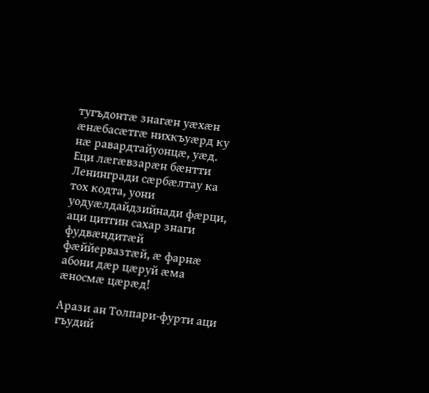тугъдонтӕ знагӕн уӕхӕн ӕнӕбасӕтгӕ нихкъуӕрд ку нӕ равардтайуонцӕ, уӕд. Еци лӕгӕвзарӕн бӕнтти Ленингради сӕрбӕлтау ка тох кодта, уони уодуӕлдайдзийнади фӕрци, аци цитгин сахар знаги фудвӕндитӕй фӕййервазтӕй, ӕ фарнӕ абони дӕр цӕруй ӕма ӕносмӕ цӕрӕд!

Арази ан Толпари-фурти аци гъудий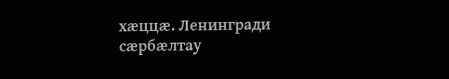хӕццӕ. Ленингради сӕрбӕлтау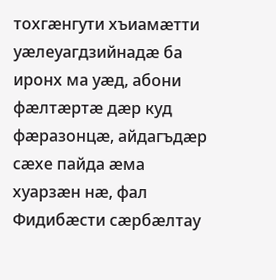тохгӕнгути хъиамӕтти уӕлеуагдзийнадӕ ба иронх ма уӕд, абони фӕлтӕртӕ дӕр куд фӕразонцӕ, айдагъдӕр сӕхе пайда ӕма хуарзӕн нӕ, фал Фидибӕсти сӕрбӕлтау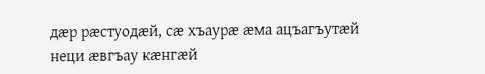дӕр рӕстуодӕй, сӕ хъаурӕ ӕма ацъагъутӕй неци ӕвгъау кӕнгӕй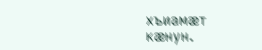хъиамӕт кӕнун.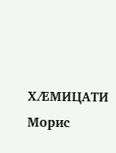ХӔМИЦАТИ Морис